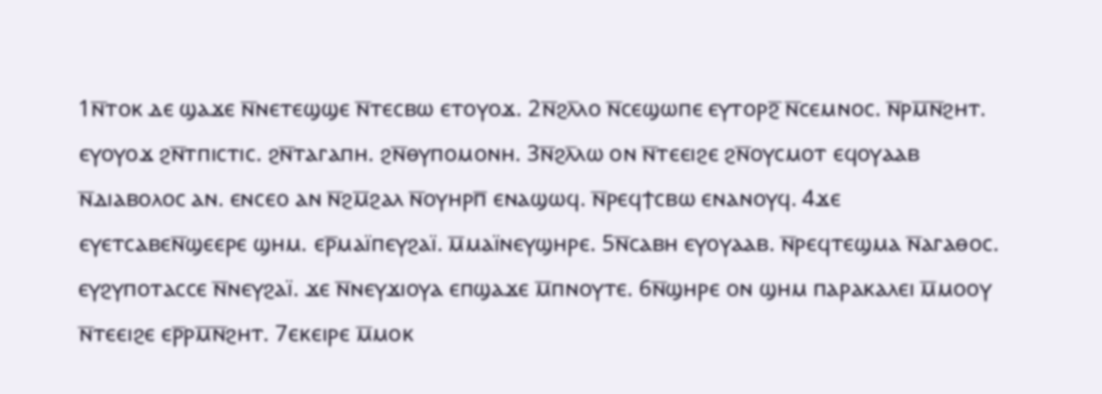1ⲛ̅ⲧⲟⲕ ⲇⲉ ϣⲁϫⲉ ⲛ̅ⲛⲉⲧⲉϣϣⲉ ⲛ̅ⲧⲉⲥⲃⲱ ⲉⲧⲟⲩⲟϫ. 2ⲛ̅ϩⲗ̅ⲗⲟ ⲛ̅ⲥⲉϣⲱⲡⲉ ⲉⲩⲧⲟⲣϩ̅ ⲛ̅ⲥⲉⲙⲛⲟⲥ. ⲛ̅ⲣⲙ̅ⲛ̅ϩⲏⲧ. ⲉⲩⲟⲩⲟϫ ϩⲛ̅ⲧⲡⲓⲥⲧⲓⲥ. ϩⲛ̅ⲧⲁⲅⲁⲡⲏ. ϩⲛ̅ⲑⲩⲡⲟⲙⲟⲛⲏ. 3ⲛ̅ϩⲗ̅ⲗⲱ ⲟⲛ ⲛ̅ⲧⲉⲉⲓϩⲉ ϩⲛ̅ⲟⲩⲥⲙⲟⲧ ⲉϥⲟⲩⲁⲁⲃ ⲛ̅ⲇⲓⲁⲃⲟⲗⲟⲥ ⲁⲛ. ⲉⲛⲥⲉⲟ ⲁⲛ ⲛ̅ϩⲙ̅ϩⲁⲗ ⲛ̅ⲟⲩⲏⲣⲡ̅ ⲉⲛⲁϣⲱϥ. ⲛ̅ⲣⲉϥϯⲥⲃⲱ ⲉⲛⲁⲛⲟⲩϥ. 4ϫⲉ ⲉⲩⲉⲧⲥⲁⲃⲉⲛ̅ϣⲉⲉⲣⲉ ϣⲏⲙ. ⲉⲣ̅ⲙⲁⲓ̈ⲡⲉⲩϩⲁⲓ̈. ⲙ̅ⲙⲁⲓ̈ⲛⲉⲩϣⲏⲣⲉ. 5ⲛ̅ⲥⲁⲃⲏ ⲉⲩⲟⲩⲁⲁⲃ. ⲛ̅ⲣⲉϥⲧⲉϣⲙⲁ ⲛ̅ⲁⲅⲁⲑⲟⲥ. ⲉⲩϩⲩⲡⲟⲧⲁⲥⲥⲉ ⲛ̅ⲛⲉⲩϩⲁⲓ̈. ϫⲉ ⲛ̅ⲛⲉⲩϫⲓⲟⲩⲁ ⲉⲡϣⲁϫⲉ ⲙ̅ⲡⲛⲟⲩⲧⲉ. 6ⲛ̅ϣⲏⲣⲉ ⲟⲛ ϣⲏⲙ ⲡⲁⲣⲁⲕⲁⲗⲉⲓ ⲙ̅ⲙⲟⲟⲩ ⲛ̅ⲧⲉⲉⲓϩⲉ ⲉⲣ̅ⲣⲙ̅ⲛ̅ϩⲏⲧ. 7ⲉⲕⲉⲓⲣⲉ ⲙ̅ⲙⲟⲕ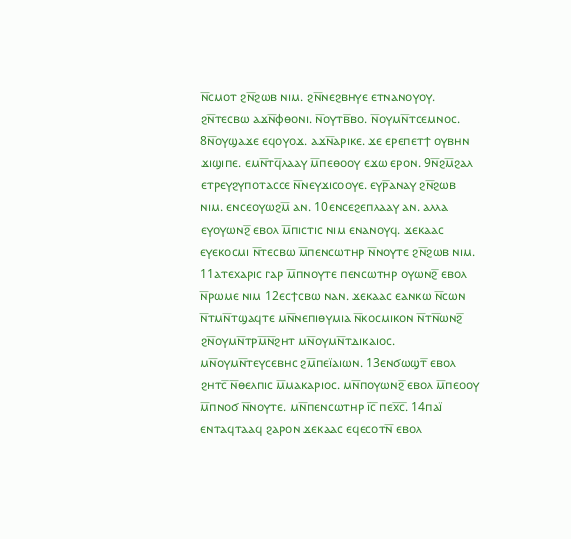ⲛ̅ⲥⲙⲟⲧ ϩⲛ̅ϩⲱⲃ ⲛⲓⲙ. ϩⲛ̅ⲛⲉϩⲃⲏⲩⲉ ⲉⲧⲛⲁⲛⲟⲩⲟⲩ. ϩⲛ̅ⲧⲉⲥⲃⲱ ⲁϫⲛ̅ⲫⲑⲟⲛⲓ. ⲛ̅ⲟⲩⲧⲃ̅ⲃⲟ. ⲛ̅ⲟⲩⲙⲛ̅ⲧⲥⲉⲙⲛⲟⲥ. 8ⲛ̅ⲟⲩϣⲁϫⲉ ⲉϥⲟⲩⲟϫ. ⲁϫⲛ̅ⲁⲣⲓⲕⲉ. ϫⲉ ⲉⲣⲉⲡⲉⲧϯ ⲟⲩⲃⲏⲛ ϫⲓϣⲓⲡⲉ. ⲉⲙⲛ̅ⲧϥ̅ⲗⲁⲁⲩ ⲙ̅ⲡⲉⲑⲟⲟⲩ ⲉϫⲱ ⲉⲣⲟⲛ. 9ⲛ̅ϩⲙ̅ϩⲁⲗ ⲉⲧⲣⲉⲩϩⲩⲡⲟⲧⲁⲥⲥⲉ ⲛ̅ⲛⲉⲩϫⲓⲥⲟⲟⲩⲉ. ⲉⲩⲣ̅ⲁⲛⲁⲩ ϩⲛ̅ϩⲱⲃ ⲛⲓⲙ. ⲉⲛⲥⲉⲟⲩⲱϩⲙ̅ ⲁⲛ. 10ⲉⲛⲥⲉϩⲉⲡⲗⲁⲁⲩ ⲁⲛ. ⲁⲗⲗⲁ ⲉⲩⲟⲩⲱⲛϩ̅ ⲉⲃⲟⲗ ⲙ̅ⲡⲓⲥⲧⲓⲥ ⲛⲓⲙ ⲉⲛⲁⲛⲟⲩϥ. ϫⲉⲕⲁⲁⲥ ⲉⲩⲉⲕⲟⲥⲙⲓ ⲛ̅ⲧⲉⲥⲃⲱ ⲙ̅ⲡⲉⲛⲥⲱⲧⲏⲣ ⲛ̅ⲛⲟⲩⲧⲉ ϩⲛ̅ϩⲱⲃ ⲛⲓⲙ. 11ⲁⲧⲉⲭⲁⲣⲓⲥ ⲅⲁⲣ ⲙ̅ⲡⲛⲟⲩⲧⲉ ⲡⲉⲛⲥⲱⲧⲏⲣ ⲟⲩⲱⲛϩ̅ ⲉⲃⲟⲗ ⲛ̅ⲣⲱⲙⲉ ⲛⲓⲙ 12ⲉⲥϯⲥⲃⲱ ⲛⲁⲛ. ϫⲉⲕⲁⲁⲥ ⲉⲁⲛⲕⲱ ⲛ̅ⲥⲱⲛ ⲛ̅ⲧⲙⲛ̅ⲧϣⲁϥⲧⲉ ⲙⲛ̅ⲛⲉⲡⲓⲑⲩⲙⲓⲁ ⲛ̅ⲕⲟⲥⲙⲓⲕⲟⲛ ⲛ̅ⲧⲛ̅ⲱⲛϩ̅ ϩⲛ̅ⲟⲩⲙⲛ̅ⲧⲣⲙ̅ⲛ̅ϩⲏⲧ ⲙⲛ̅ⲟⲩⲙⲛ̅ⲧⲇⲓⲕⲁⲓⲟⲥ. ⲙⲛ̅ⲟⲩⲙⲛ̅ⲧⲉⲩⲥⲉⲃⲏⲥ ϩⲙ̅ⲡⲉⲓ̈ⲁⲓⲱⲛ. 13ⲉⲛϭⲱϣⲧ̅ ⲉⲃⲟⲗ ϩⲏⲧⲥ̅ ⲛ̅ⲑⲉⲗⲡⲓⲥ ⲙ̅ⲙⲁⲕⲁⲣⲓⲟⲥ. ⲙⲛ̅ⲡⲟⲩⲱⲛϩ̅ ⲉⲃⲟⲗ ⲙ̅ⲡⲉⲟⲟⲩ ⲙ̅ⲡⲛⲟϭ ⲛ̅ⲛⲟⲩⲧⲉ. ⲙⲛ̅ⲡⲉⲛⲥⲱⲧⲏⲣ ⲓ̅ⲥ̅ ⲡⲉⲭ̅ⲥ̅. 14ⲡⲁⲓ̈ ⲉⲛⲧⲁϥⲧⲁⲁϥ ϩⲁⲣⲟⲛ ϫⲉⲕⲁⲁⲥ ⲉϥⲉⲥⲟⲧⲛ̅ ⲉⲃⲟⲗ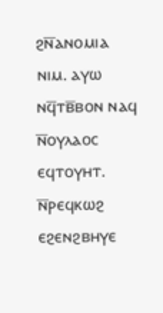ϩⲛ̅ⲁⲛⲟⲙⲓⲁ ⲛⲓⲙ. ⲁⲩⲱ ⲛϥ̅ⲧⲃ̅ⲃⲟⲛ ⲛⲁϥ ⲛ̅ⲟⲩⲗⲁⲟⲥ ⲉϥⲧⲟⲩⲏⲧ. ⲛ̅ⲣⲉϥⲕⲱϩ ⲉϩⲉⲛϩⲃⲏⲩⲉ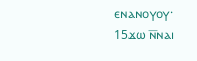ⲉⲛⲁⲛⲟⲩⲟⲩ· 15ϫⲱ ⲛ̅ⲛⲁⲓ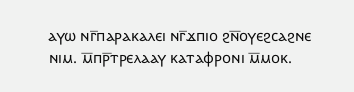ⲁⲩⲱ ⲛⲅ̅ⲡⲁⲣⲁⲕⲁⲗⲉⲓ ⲛⲅ̅ϫⲡⲓⲟ ϩⲛ̅ⲟⲩⲉϩⲥⲁϩⲛⲉ ⲛⲓⲙ. ⲙ̅ⲡⲣ̅ⲧⲣⲉⲗⲁⲁⲩ ⲕⲁⲧⲁⲫⲣⲟⲛⲓ ⲙ̅ⲙⲟⲕ.